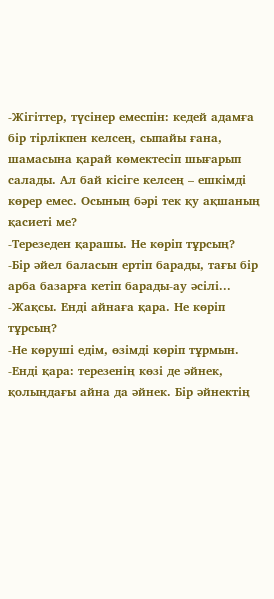-Жігіттер, түсінер емеспін: кедей адамға бір тірлікпен келсең, сыпайы ғана, шамасына қарай көмектесіп шығарып салады. Ал бай кісіге келсең – ешкімді көрер емес. Осының бәрі тек қу ақшаның қасиеті ме?
-Терезеден қарашы. Не көріп тұрсың?
-Бір әйел баласын ертіп барады, тағы бір арба базарға кетіп барады-ау әсілі...
-Жақсы. Енді айнаға қара. Не көріп тұрсың?
-Не көруші едім, өзімді көріп тұрмын.
-Енді қара: терезенің көзі де әйнек, қолыңдағы айна да әйнек. Бір әйнектің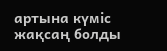артына күміс жақсаң болды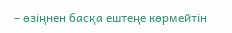– өзіңнен басқа ештеңе көрмейтін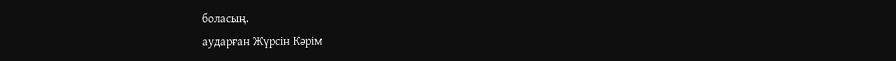боласың.
аударған Жүрсін Кәрім